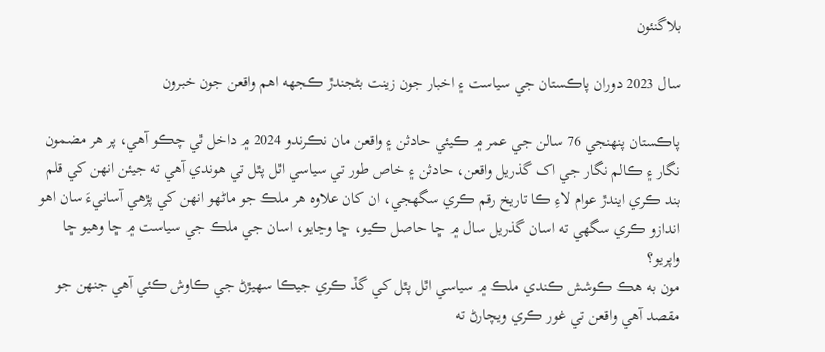بلاگنئون

سال 2023 دوران پاڪستان جي سياست ۽ اخبار جون زينت بڻجندڙ ڪجھه اهم واقعن جون خبرون

پاڪستان پنھنجي 76 سالن جي عمر ۾ ڪيئي حادثن ۽ واقعن مان نڪرندو 2024 ۾ داخل ٿي چڪو آهي، پر هر مضمون نگار ۽ ڪالم نگار جي اک گذريل واقعن، حادثن ۽ خاص طور تي سياسي اٿل پٿل تي هوندي آهي ته جيئن انهن کي قلم بند ڪري ايندڙ عوام لاءِ ڪا تاريخ رقم ڪري سگهجي، ان کان علاوه هر ملڪ جو ماڻهو انهن کي پڙهي آسانيءَ سان اهو اندازو ڪري سگهي ته اسان گذريل سال ۾ ڇا حاصل ڪيو، ڇا وڃايو، اسان جي ملڪ جي سياست ۾ ڇا وهيو ڇا واپريو؟
مون به هڪ ڪوشش ڪندي ملڪ ۾ سياسي اٿل پٿل کي گڏ ڪري جيڪا سھيڙڻ جي ڪاوش ڪئي آهي جنھن جو مقصد آهي واقعن تي غور ڪري ويچارڻ ته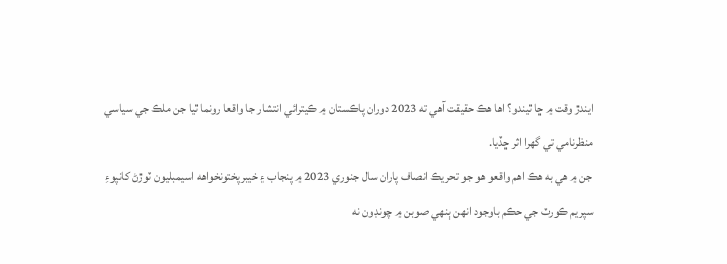ايندڙ وقت ۾ ڇا ٿيندو؟ اها هڪ حقيقت آهي ته 2023 دوران پاڪستان ۾ ڪيترائي انتشار جا واقعا رونما ٿيا جن ملڪ جي سياسي منظرنامي تي گهرا اثر ڇڏيا.
جن ۾ هي به هڪ اهم واقعو هو جو تحريڪ انصاف پاران سال جنوري 2023 ۾ پنجاب ۽ خيبرپختونخواهه اسيمبليون ٽوڙڻ کانپوءِ سپريم ڪورٽ جي حڪم باوجود انهن ٻنهي صوبن ۾ چونڊون نه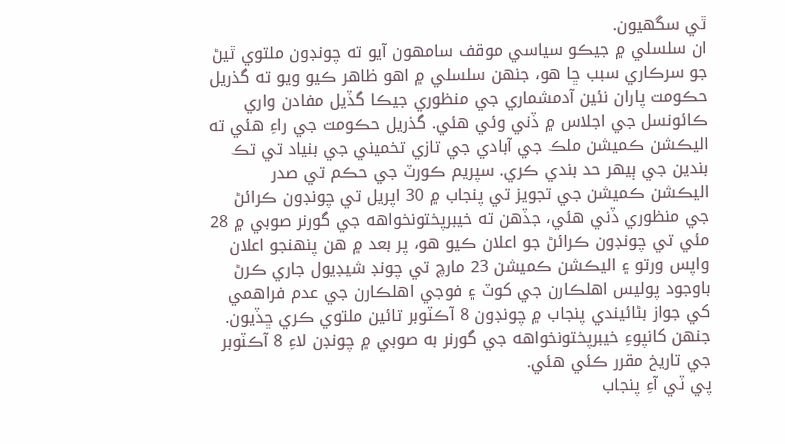ٿي سگهيون.
ان سلسلي ۾ جيڪو سياسي موقف سامهون آيو ته چونڊون ملتوي ٿيڻ جو سرڪاري سبب ڇا هو، جنھن سلسلي ۾ اهو ظاهر ڪيو ويو ته گذريل حڪومت پاران نئين آدمشماري جي منظوري جيڪا گڏيل مفادن واري ڪائونسل جي اجلاس ۾ ڏني وئي هئي. گذريل حڪومت جي راءِ هئي ته اليڪشن ڪميشن ملڪ جي آبادي جي تازي تخميني جي بنياد تي تڪ بندين جي ٻيھر حد بندي ڪري. سپريم ڪورٽ جي حڪم تي صدر اليڪشن ڪميشن جي تجويز تي پنجاب ۾ 30 اپريل تي چونڊون ڪرائڻ جي منظوري ڏني هئي، جڏهن ته خيبرپختونخواهه جي گورنر صوبي ۾ 28 مئي تي چونڊون ڪرائڻ جو اعلان ڪيو هو، پر بعد ۾ هن پنهنجو اعلان واپس ورتو ۽ اليڪشن ڪميشن 23 مارچ تي چونڊ شيڊيول جاري ڪرڻ باوجود پوليس اهلڪارن جي کوٽ ۽ فوجي اهلڪارن جي عدم فراهمي کي جواز بڻائيندي پنجاب ۾ چونڊون 8 آڪٽوبر تائين ملتوي ڪري ڇڏيون. جنهن کانپوءِ خيبرپختونخواهه جي گورنر به صوبي ۾ چونڊن لاءِ 8 آڪٽوبر جي تاريخ مقرر ڪئي هئي.
پي ٽي آءِ پنجاب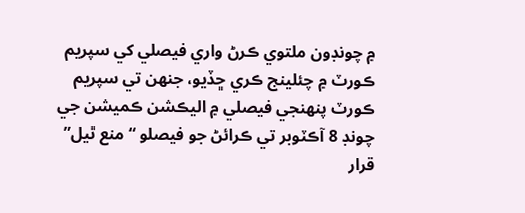۾ چونڊون ملتوي ڪرڻ واري فيصلي کي سپريم ڪورٽ ۾ چئلينج ڪري ڇڏيو، جنهن تي سپريم ڪورٽ پنهنجي فيصلي ۾ اليڪشن ڪميشن جي چونڊ 8 آڪٽوبر تي ڪرائڻ جو فيصلو “منع ٿيل” قرار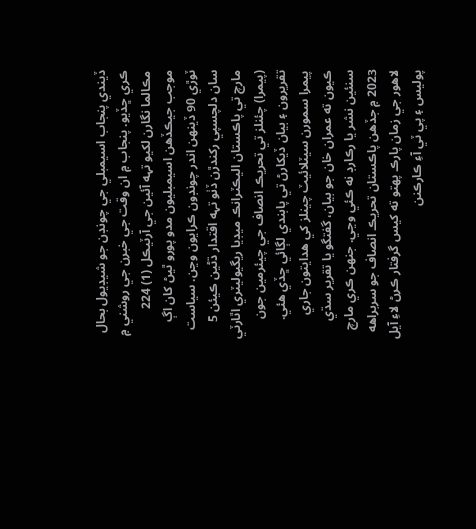ڏيندي پنجاب اسيمبلي جي چونڊن جو شيڊيول بحال ڪري ڇڏيو. پنجاب ۾ ان وقت جي خبرن جي روشني ۾ مڪالما نگارن لکيو تہه آئين جي آرٽيڪل (1) 224 موجب جيڪڏهن اسيمبليون مدو پورو ٿيڻ کان اڳ ٽوڙي 90 ڏينهن اندر چونڊون ڪرايون وڃن. سياست سان دلچسپي رکندڙن ڏٺو تہه اقتدار ڌڻين ڪيئن 5 مارچ تي پاڪستان اليڪٽرانڪ ميڊيا ريگيوليٽري اٿارٽي (پيمرا) چئنلز تي تحريڪ انصاف جي چيئرمين جون تقريرون ۽ بيان ڏيکارڻ تي پابندي لڳائي ڇڏي هئي.
پيمرا سمورن سيٽلائيٽ چينلز کي هدايتون جاري ڪيون ته عمران خان جو بيان، گفتگو يا تقرير سڌي سنئين نشر يا رڪارڊ نه ڪئي وڃي. جنهن ڪري مارچ 2023 ۾ جڏهن پاڪستان تحريڪ انصاف جو سربراهه لاهور جي زمان پارڪ پھتو ته کيس گرفتار ڪرڻ لاءِ آيل پوليس ۽ پي ٽي آءِ ڪارڪنن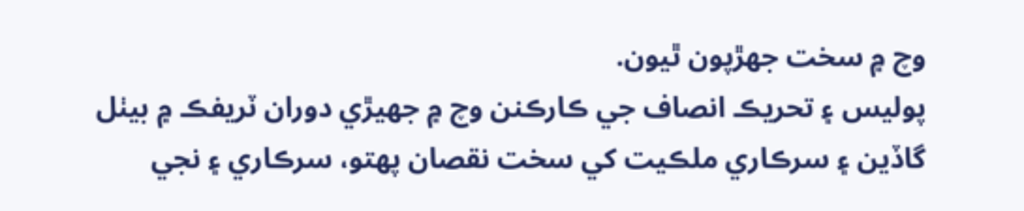وچ ۾ سخت جهڙپون ٿيون.
پوليس ۽ تحريڪ انصاف جي ڪارڪنن وچ ۾ جهيڙي دوران ٽريفڪ ۾ بيٺل گاڏين ۽ سرڪاري ملڪيت کي سخت نقصان پھتو، سرڪاري ۽ نجي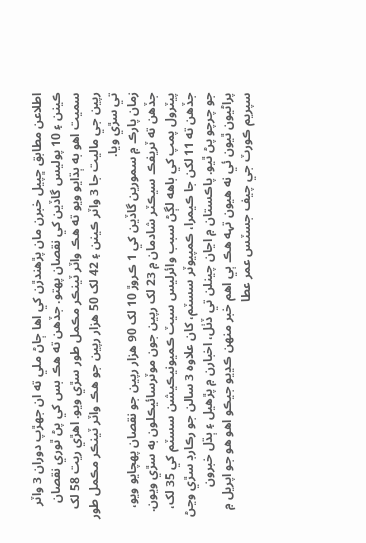اطلاعن مطابق ڇپيل خبرن مان پڙهندڙن کي اها ڄاڻ ملي ته ان جھڙپ دوران 3 واٽر ڪينن ۽ 10 پوليس گاڏين کي نقصان پهتو. جڏهن ته هڪ بس کي پڻ ٿوري نقصان سميت اهو به ٻڌايو ويو ته هڪ واٽر ٽينڪر مڪمل طور سڙي ويو. اهڙي ريت 58 لک رپين جي ماليت جا 3 واٽر ڪينن ۽ 42 لک 50 هزار رپين جو هڪ واٽر ٽينڪر مڪمل طور تي سڙي ويا.
زمان پارڪ ۾ سمورين گاڏين کي 1 ڪروڙ 10 لک 90 هزار رپين جو نقصان پھچايو ويو، جڏهن ته ٽريفڪ سيڪٽر شادمان ۾ 23 لک رپين جون موٽرسائيڪلون به سڙي ويون. پيٽرول پمپ کي باهه لڳڻ سبب وائرليس سيٽ ڪميونيڪيشن سسٽم کي 35 لک، جڏهن ته 11 لکن جا ڪيمرا، ڪمپيوٽر سسٽم، کان علاوه 3 سالن جو رڪارڊ سڙي وڃڻ جو چرچو پڻ ٿيو. پاڪستان ۾ اڃان چينلن تي ڏٺل، اخبارن ۾ پڙهيل ۽ ٻڌل خبرون پراڻيون ٿيون ئي نه هيون تہه هڪ ٻي اهم خبر منھن ڪڍيو جيڪو اهو هو جو اپريل ۾ سپريم ڪورٽ جي چيف جسٽس عمر عطا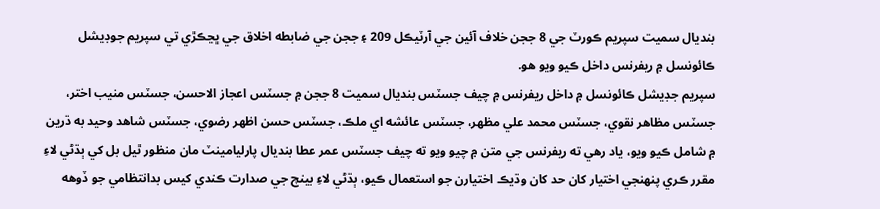بنديال سميت سپريم ڪورٽ جي 8 ججن خلاف آئين جي آرٽيڪل 209 ۽ ججن جي ضابطه اخلاق جي ڀڃڪڙي تي سپريم جوڊيشل ڪائونسل ۾ ريفرنس داخل ڪيو ويو هو.
سپريم جڊيشل ڪائونسل ۾ داخل ريفرنس ۾ چيف جسٽس بنديال سميت 8 ججن ۾ جسٽس اعجاز الاحسن، جسٽس منيب اختر، جسٽس مظاهر نقوي، جسٽس محمد علي مظهر، جسٽس عائشه اي ملڪ، جسٽس حسن اظهر رضوي، جسٽس شاهد وحيد به ڌرين ۾ شامل ڪيو ويو، ياد رهي ته ريفرنس جي متن ۾ چيو ويو ته چيف جسٽس عمر عطا بنديال پارليامينٽ مان منظور ٿيل بل کي ٻڌڻي لاءِ مقرر ڪري پنهنجي اختيار کان حد کان وڌيڪ اختيارن جو استعمال ڪيو، ٻڌڻي لاءِ بينچ جي صدارت ڪندي کيس بدانتظامي جو ڏوهه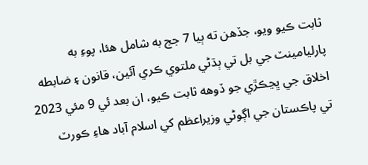ثابت ڪيو ويو، جڏهن ته ٻيا 7 جج به شامل هئا، پوءِ به پارليامينٽ جي بل تي ٻڌڻي ملتوي ڪري آئين، قانون ۽ ضابطه اخلاق جي ڀڃڪڙي جو ڏوهه ثابت ڪيو، ان بعد ئي 9 مئي 2023 تي پاڪستان جي اڳوڻي وزيراعظم کي اسلام آباد هاءِ ڪورٽ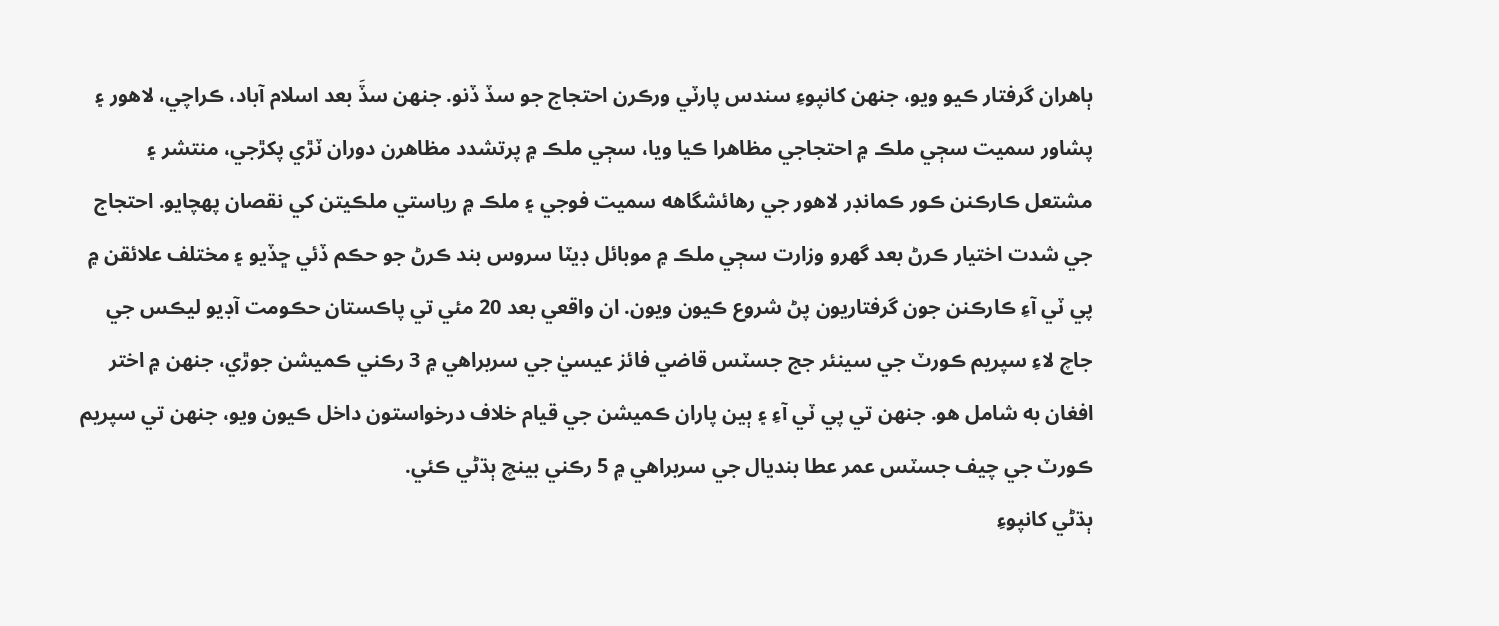ٻاهران گرفتار ڪيو ويو، جنهن کانپوءِ سندس پارٽي ورڪرن احتجاج جو سڏ ڏنو. جنهن سڏَ بعد اسلام آباد، ڪراچي، لاهور ۽ پشاور سميت سڄي ملڪ ۾ احتجاجي مظاهرا ڪيا ويا، سڄي ملڪ ۾ پرتشدد مظاهرن دوران ٽڙي پکڙجي، منتشر ۽ مشتعل ڪارڪنن ڪور ڪمانڊر لاهور جي رهائشگاهه سميت فوجي ۽ ملڪ ۾ رياستي ملڪيتن کي نقصان پهچايو. احتجاج جي شدت اختيار ڪرڻ بعد گهرو وزارت سڄي ملڪ ۾ موبائل ڊيٽا سروس بند ڪرڻ جو حڪم ڏئي ڇڏيو ۽ مختلف علائقن ۾ پي ٽي آءِ ڪارڪنن جون گرفتاريون پڻ شروع ڪيون ويون. ان واقعي بعد 20 مئي تي پاڪستان حڪومت آڊيو ليڪس جي جاچ لاءِ سپريم ڪورٽ جي سينئر جج جسٽس قاضي فائز عيسيٰ جي سربراهي ۾ 3 رڪني ڪميشن جوڙي، جنهن ۾ اختر افغان به شامل هو. جنهن تي پي ٽي آءِ ۽ ٻين پاران ڪميشن جي قيام خلاف درخواستون داخل ڪيون ويو، جنهن تي سپريم ڪورٽ جي چيف جسٽس عمر عطا بنديال جي سربراهي ۾ 5 رڪني بينچ ٻڌڻي ڪئي.
ٻڌڻي کانپوءِ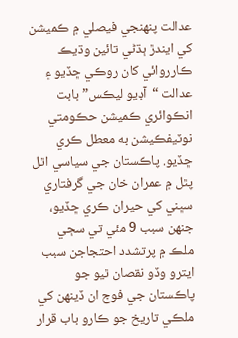عدالت پنهنجي فيصلي ۾ ڪميشن کي ايندڙ ٻڌڻي تائين وڌيڪ ڪارروائي کان روڪي ڇڏيو ۽ عدالت “آڊيو ليڪس” بابت انڪوائري ڪميشن حڪومتي نوٽيفڪيشن به معطل ڪري ڇڏيو. پاڪستان جي سياسي اٿل پٿل ۾ عمران خان جي گرفتاري سڀني کي حيران ڪري ڇڏيو، جنھن سبب 9 مئي تي سڄي ملڪ ۾ پرتشدد احتجاجن سبب ايترو وڏو نقصان ٿيو جو پاڪستان جي فوج ان ڏينهن کي ملڪي تاريخ جو ڪارو باب قرار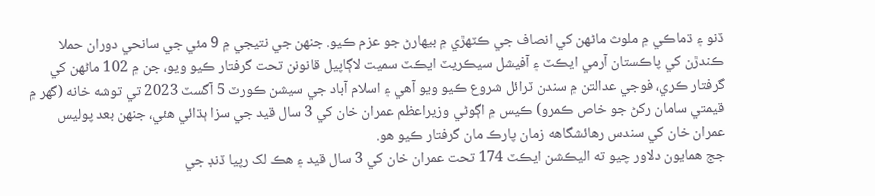ڏنو ۽ ڌماڪي ۾ ملوث ماڻهن کي انصاف جي ڪٽھڙي ۾ بيھارڻ جو عزم ڪيو. جنهن جي نتيجي ۾ 9 مئي جي سانحي دوران حملا ڪندڙن کي پاڪستان آرمي ايڪٽ ۽ آفيشل سيڪريٽ ايڪٽ سميت لاڳاپيل قانونن تحت گرفتار ڪيو ويو، جن ۾ 102 ماڻهن کي گرفتار ڪري، فوجي عدالتن ۾ سندن ٽرائل شروع ڪيو ويو آهي ۽ اسلام آباد جي سيشن ڪورٽ 5 آگسٽ 2023 تي توشه خانه (گهر ۾ قيمتي سامان رکڻ جو خاص ڪمرو) ڪيس ۾ اڳوڻي وزيراعظم عمران خان کي 3 سال قيد جي سزا ٻڌائي هئي، جنهن بعد پوليس عمران خان کي سندس رهائشگاهه زمان پارڪ مان گرفتار ڪيو هو.
جج همايون دلاور چيو ته اليڪشن ايڪٽ 174 تحت عمران خان کي 3 سال قيد ۽ هڪ لک رپيا ڏنڊ جي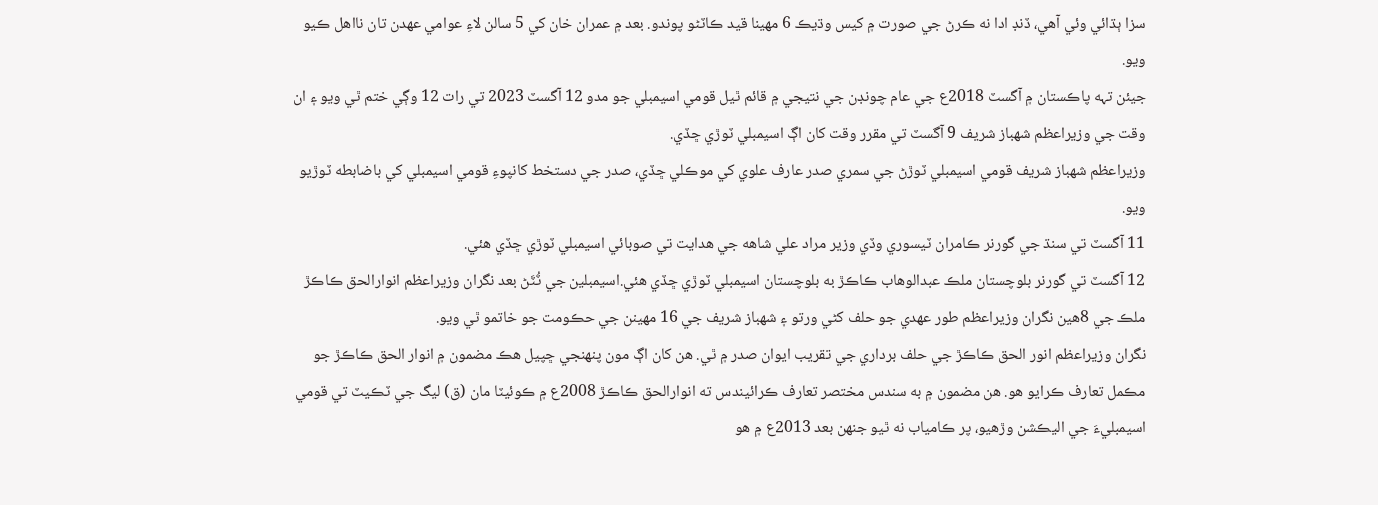سزا ٻڌائي وئي آهي، ڏنڊ ادا نه ڪرڻ جي صورت ۾ کيس وڌيڪ 6 مهينا قيد ڪاٽڻو پوندو. بعد ۾ عمران خان کي 5 سالن لاءِ عوامي عھدن تان نااهل ڪيو ويو.
جيئن تہه پاڪستان ۾ آگسٽ 2018ع جي عام چونڊن جي نتيجي ۾ قائم ٿيل قومي اسيمبلي جو مدو 12 آگسٽ 2023 تي رات 12 وڳي ختم ٿي ويو ۽ ان وقت جي وزيراعظم شھباز شريف 9 آگسٽ تي مقرر وقت کان اڳ اسيمبلي ٽوڙي ڇڏي.
وزيراعظم شهباز شريف قومي اسيمبلي ٽوڙڻ جي سمري صدر عارف علوي کي موڪلي ڇڏي، صدر جي دستخط کانپوءِ قومي اسيمبلي کي باضابطه ٽوڙيو ويو.
11 آگسٽ تي سنڌ جي گورنر ڪامران ٽيسوري وڏي وزير مراد علي شاهه جي هدايت تي صوبائي اسيمبلي ٽوڙي ڇڏي هئي.
12 آگسٽ تي گورنر بلوچستان ملڪ عبدالوهاب ڪاڪڙ به بلوچستان اسيمبلي ٽوڙي ڇڏي هئي.اسيمبلين جي ٽُٽَڻ بعد نگران وزيراعظم انوارالحق ڪاڪڙ ملڪ جي 8هين نگران وزيراعظم طور عهدي جو حلف کڻي ورتو ۽ شھباز شريف جي 16 مھينن جي حڪومت جو خاتمو ٿي ويو.
نگران وزيراعظم انور الحق ڪاڪڙ جي حلف برداري جي تقريب ايوان صدر ۾ ٿي. هن کان اڳ مون پنھنجي ڇپيل هڪ مضمون ۾ انوار الحق ڪاڪڙ جو مڪمل تعارف ڪرايو هو. هن مضمون ۾ به سندس مختصر تعارف ڪرائيندس ته انوارالحق ڪاڪڙ 2008ع ۾ ڪوئيٽا مان (ق) ليگ جي ٽڪيٽ تي قومي اسيمبليءَ جي اليڪشن وڙهيو، پر ڪامياب نه ٿيو جنھن بعد 2013ع ۾ هو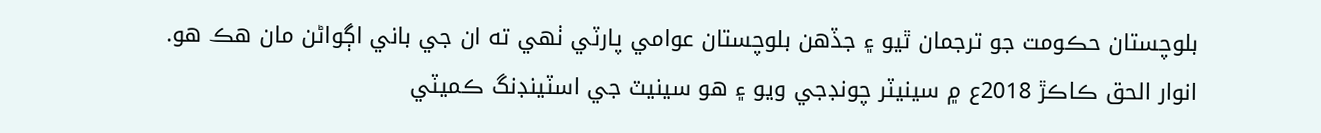بلوچستان حڪومت جو ترجمان ٿيو ۽ جڏهن بلوچستان عوامي پارٽي ٺهي ته ان جي باني اڳواڻن مان هڪ هو.
انوار الحق ڪاڪڙ 2018ع ۾ سينيٽر چونڊجي ويو ۽ هو سينيٽ جي اسٽينڊنگ ڪميٽي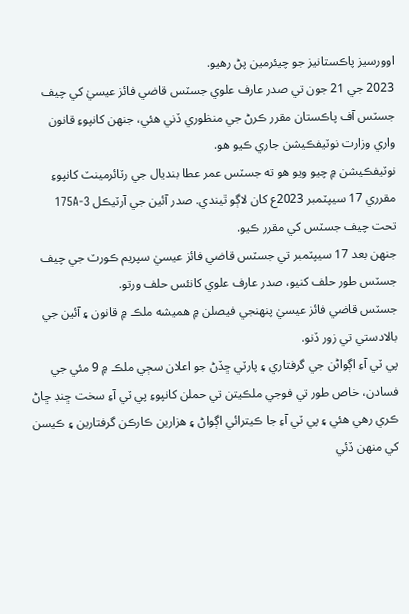اوورسيز پاڪستانيز جو چيئرمين پڻ رهيو.
2023 جي 21 جون تي صدر عارف علوي جسٽس قاضي فائز عيسيٰ کي چيف جسٽس آف پاڪستان مقرر ڪرڻ جي منظوري ڏني هئي، جنهن کانپوءِ قانون واري وزارت نوٽيفڪيشن جاري ڪيو هو.
نوٽيفڪيشن ۾ چيو ويو هو ته جسٽس عمر عطا بنديال جي رٽائرمينٽ کانپوءِ مقرري 17 سيپٽمبر 2023ع کان لاڳو ٿيندي. صدر آئين جي آرٽيڪل 175A-3 تحت چيف جسٽس کي مقرر ڪيو.
جنهن بعد 17 سيپٽمبر تي جسٽس قاضي فائز عيسيٰ سپريم ڪورٽ جي چيف جسٽس طور حلف کنيو، صدر عارف علوي کانئس حلف ورتو.
جسٽس قاضي فائز عيسيٰ پنهنجي فيصلن ۾ هميشه ملڪ ۾ قانون ۽ آئين جي بالادستي تي زور ڏنو.
پي ٽي آءِ اڳواڻن جي گرفتاري ۽ پارٽي ڇڏڻ جو اعلان سڄي ملڪ ۾ 9 مئي جي فسادن، خاص طور تي فوجي ملڪيتن تي حملن کانپوءِ پي ٽي آءِ سخت ڇنڊ ڇاڻ ڪري رهي هئي ۽ پي ٽي آءِ جا ڪيترائي اڳواڻ ۽ هزارين ڪارڪن گرفتارين ۽ ڪيسن کي منھن ڏئي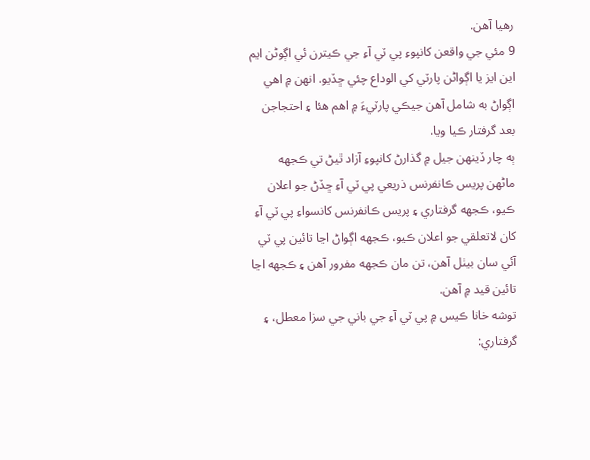رهيا آهن.
9 مئي جي واقعن کانپوءِ پي ٽي آءِ جي ڪيترن ئي اڳوڻن ايم اين ايز يا اڳواڻن پارٽي کي الوداع چئي ڇڏيو. انهن ۾ اهي اڳواڻ به شامل آهن جيڪي پارٽيءَ ۾ اهم هئا ۽ احتجاجن بعد گرفتار ڪيا ويا.
ٻه چار ڏينهن جيل ۾ گذارڻ کانپوءِ آزاد ٿيڻ تي ڪجهه ماڻھن پريس ڪانفرنس ذريعي پي ٽي آءِ ڇڏڻ جو اعلان ڪيو، ڪجهه گرفتاري ۽ پريس ڪانفرنس کانسواءِ پي ٽي آءِ کان لاتعلقي جو اعلان ڪيو، ڪجهه اڳواڻ اڃا تائين پي ٽي آئي سان بيٺل آهن، تن مان ڪجهه مفرور آهن ۽ ڪجهه اڃا تائين قيد ۾ آهن.
توشه خانا ڪيس ۾ پي ٽي آءِ جي باني جي سزا معطل، ۽ گرفتاري: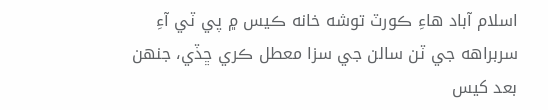اسلام آباد هاءِ ڪورٽ توشه خانه ڪيس ۾ پي ٽي آءِ سربراهه جي ٽن سالن جي سزا معطل ڪري ڇڏي، جنهن بعد کيس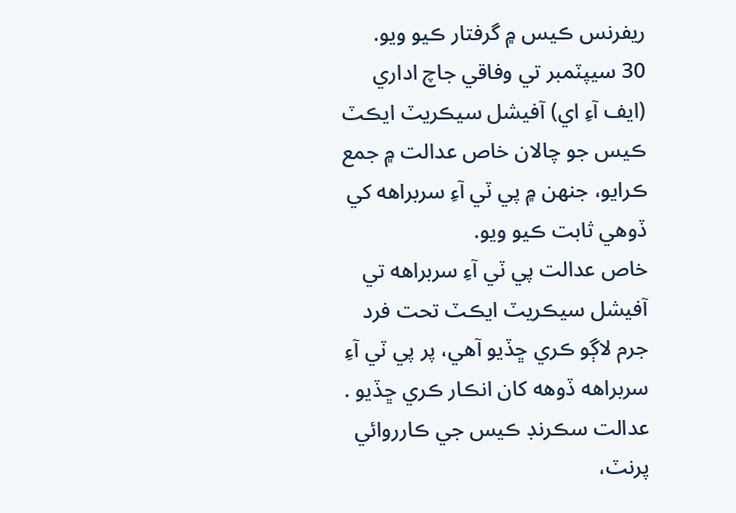ريفرنس ڪيس ۾ گرفتار ڪيو ويو.
30 سيپٽمبر تي وفاقي جاچ اداري (ايف آءِ اي) آفيشل سيڪريٽ ايڪٽ ڪيس جو چالان خاص عدالت ۾ جمع ڪرايو، جنهن ۾ پي ٽي آءِ سربراهه کي ڏوهي ثابت ڪيو ويو.
خاص عدالت پي ٽي آءِ سربراهه تي آفيشل سيڪريٽ ايڪٽ تحت فرد جرم لاڳو ڪري ڇڏيو آهي، پر پي ٽي آءِ سربراهه ڏوهه کان انڪار ڪري ڇڏيو .
عدالت سڪرنڊ ڪيس جي ڪارروائي پرنٽ،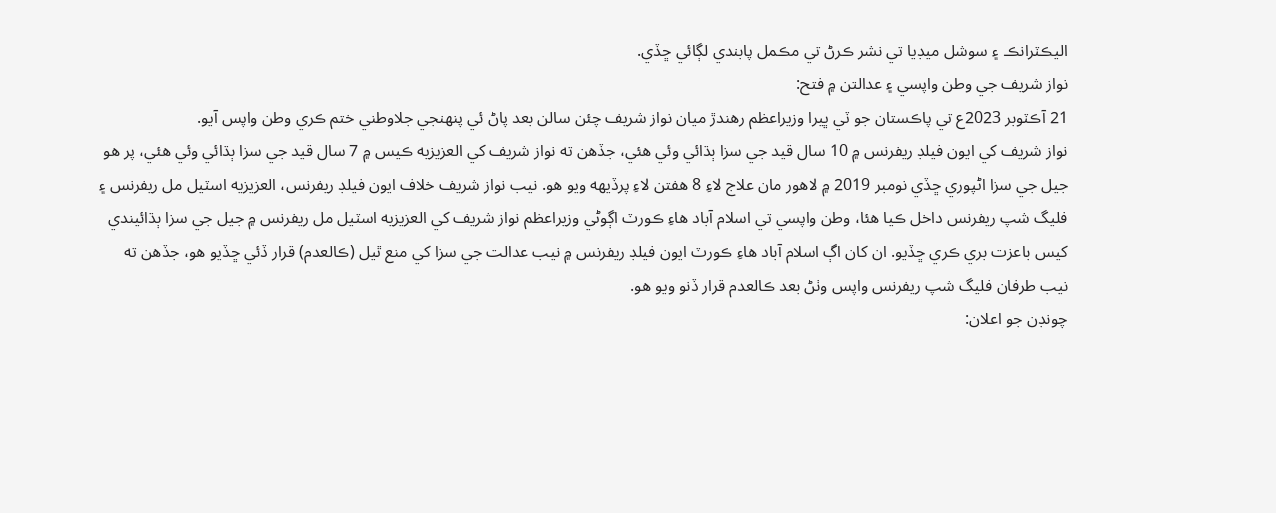اليڪٽرانڪ ۽ سوشل ميڊيا تي نشر ڪرڻ تي مڪمل پابندي لڳائي ڇڏي.
نواز شريف جي وطن واپسي ۽ عدالتن ۾ فتح:
21 آڪٽوبر 2023ع تي پاڪستان جو ٽي ڀيرا وزيراعظم رهندڙ ميان نواز شريف چئن سالن بعد پاڻ ئي پنھنجي جلاوطني ختم ڪري وطن واپس آيو.
نواز شريف کي ايون فيلڊ ريفرنس ۾ 10 سال قيد جي سزا ٻڌائي وئي هئي، جڏهن ته نواز شريف کي العزيزيه ڪيس ۾ 7 سال قيد جي سزا ٻڌائي وئي هئي، پر هو جيل جي سزا اڻپوري ڇڏي نومبر 2019 ۾ لاهور مان علاج لاءِ 8 هفتن لاءِ پرڏيهه ويو هو. نيب نواز شريف خلاف ايون فيلڊ ريفرنس، العزيزيه اسٽيل مل ريفرنس ۽ فليگ شپ ريفرنس داخل ڪيا هئا، وطن واپسي تي اسلام آباد هاءِ ڪورٽ اڳوڻي وزيراعظم نواز شريف کي العزيزيه اسٽيل مل ريفرنس ۾ جيل جي سزا ٻڌائيندي کيس باعزت بري ڪري ڇڏيو. ان کان اڳ اسلام آباد هاءِ ڪورٽ ايون فيلڊ ريفرنس ۾ نيب عدالت جي سزا کي منع ٿيل (ڪالعدم) قرار ڏئي ڇڏيو هو، جڏهن ته نيب طرفان فليگ شپ ريفرنس واپس وٺڻ بعد ڪالعدم قرار ڏنو ويو هو.
چونڊن جو اعلان: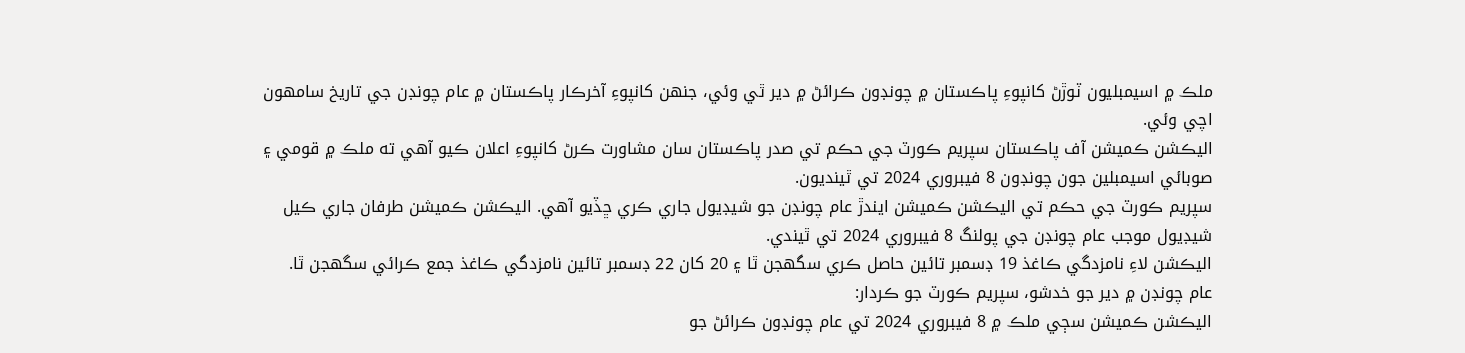ملڪ ۾ اسيمبليون ٽوڙڻ کانپوءِ پاڪستان ۾ چونڊون ڪرائڻ ۾ دير ٿي وئي، جنهن کانپوءِ آخرڪار پاڪستان ۾ عام چونڊن جي تاريخ سامهون اچي وئي.
اليڪشن ڪميشن آف پاڪستان سپريم ڪورٽ جي حڪم تي صدر پاڪستان سان مشاورت ڪرڻ کانپوءِ اعلان ڪيو آهي ته ملڪ ۾ قومي ۽ صوبائي اسيمبلين جون چونڊون 8 فيبروري 2024 تي ٿينديون.
سپريم ڪورٽ جي حڪم تي اليڪشن ڪميشن ايندڙ عام چونڊن جو شيڊيول جاري ڪري ڇڏيو آهي. اليڪشن ڪميشن طرفان جاري ڪيل شيڊيول موجب عام چونڊن جي پولنگ 8 فيبروري 2024 تي ٿيندي.
اليڪشن لاءِ نامزدگي ڪاغذ 19 ڊسمبر تائين حاصل ڪري سگهجن ٿا ۽ 20 کان 22 ڊسمبر تائين نامزدگي ڪاغذ جمع ڪرائي سگهجن ٿا.
عام چونڊن ۾ دير جو خدشو، سپريم ڪورٽ جو ڪردار:
اليڪشن ڪميشن سڄي ملڪ ۾ 8 فيبروري 2024 تي عام چونڊون ڪرائڻ جو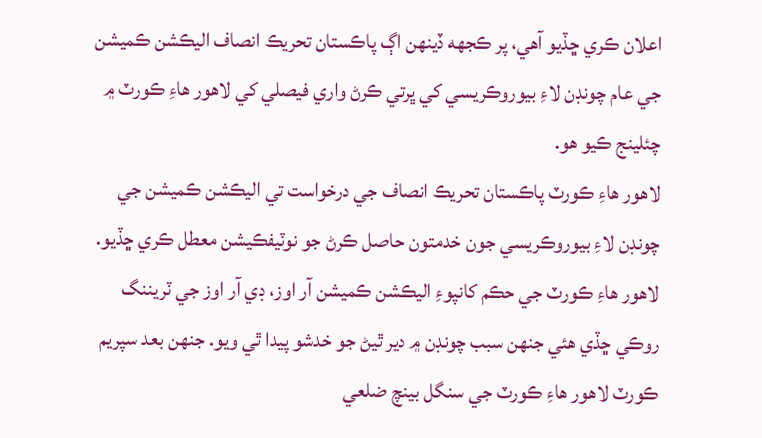اعلان ڪري ڇڏيو آهي، پر ڪجهه ڏينهن اڳ پاڪستان تحريڪ انصاف اليڪشن ڪميشن جي عام چونڊن لاءِ بيوروڪريسي کي ڀرتي ڪرڻ واري فيصلي کي لاهور هاءِ ڪورٽ ۾ چئلينج ڪيو هو.
لاهور هاءِ ڪورٽ پاڪستان تحريڪ انصاف جي درخواست تي اليڪشن ڪميشن جي چونڊن لاءِ بيوروڪريسي جون خدمتون حاصل ڪرڻ جو نوٽيفڪيشن معطل ڪري ڇڏيو.
لاهور هاءِ ڪورٽ جي حڪم کانپوءِ اليڪشن ڪميشن آر اوز، ڊي آر اوز جي ٽريننگ روڪي ڇڏي هئي جنهن سبب چونڊن ۾ دير ٿيڻ جو خدشو پيدا ٿي ويو. جنهن بعد سپريم ڪورٽ لاهور هاءِ ڪورٽ جي سنگل بينچ ضلعي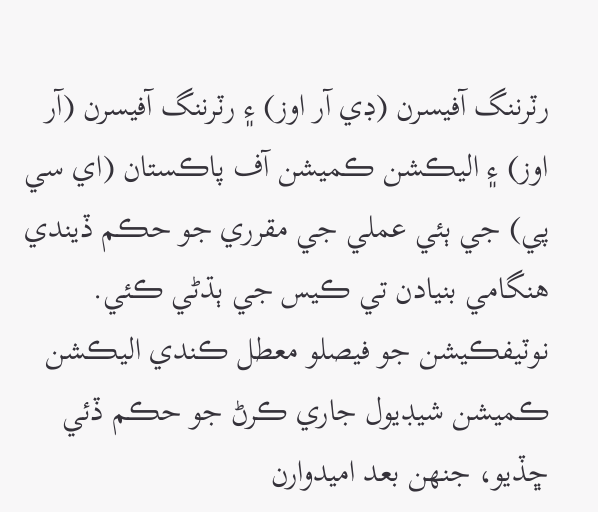رٽرننگ آفيسرن (ڊي آر اوز) ۽ رٽرننگ آفيسرن (آر اوز) ۽ اليڪشن ڪميشن آف پاڪستان (اي سي پي) جي ٻئي عملي جي مقرري جو حڪم ڏيندي هنگامي بنيادن تي ڪيس جي ٻڌڻي ڪئي. نوٽيفڪيشن جو فيصلو معطل ڪندي اليڪشن ڪميشن شيڊيول جاري ڪرڻ جو حڪم ڏئي ڇڏيو، جنھن بعد اميدوارن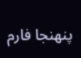پنھنجا فارم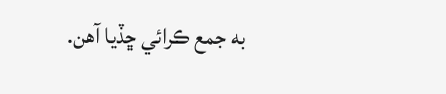به جمع ڪرائي ڇڏيا آهن.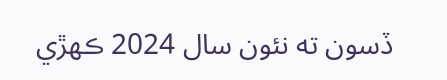ڏسون ته نئون سال 2024 ڪھڙي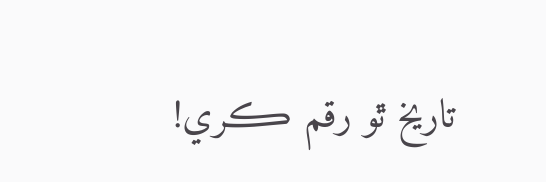تاريخ ٿو رقم ڪري!